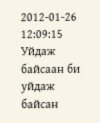2012-01-26 12:09:15
Уйдаж байсаан би уйдаж байсан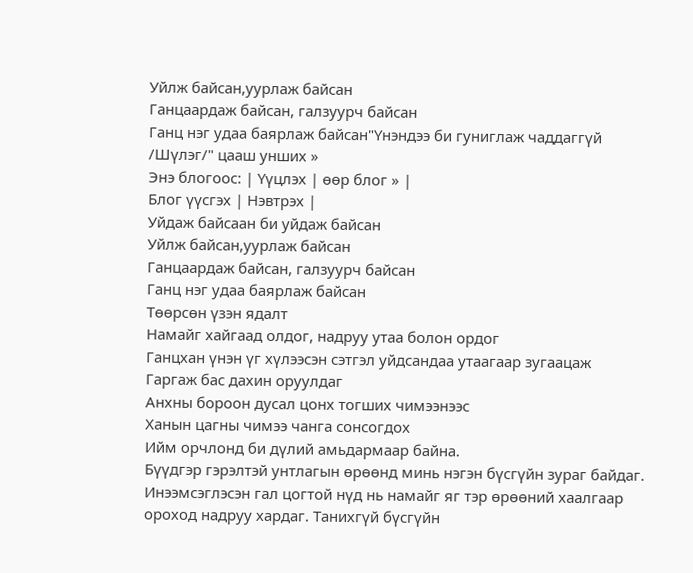Уйлж байсан,уурлаж байсан
Ганцаардаж байсан, галзуурч байсан
Ганц нэг удаа баярлаж байсан"Үнэндээ би гуниглаж чаддаггүй /Шүлэг/" цааш унших »
Энэ блогоос: | Үүцлэх | өөр блог » |
Блог үүсгэх | Нэвтрэх |
Уйдаж байсаан би уйдаж байсан
Уйлж байсан,уурлаж байсан
Ганцаардаж байсан, галзуурч байсан
Ганц нэг удаа баярлаж байсан
Төөрсөн үзэн ядалт
Намайг хайгаад олдог, надруу утаа болон ордог
Ганцхан үнэн үг хүлээсэн сэтгэл уйдсандаа утаагаар зугаацаж
Гаргаж бас дахин оруулдаг
Анхны бороон дусал цонх тогших чимээнээс
Ханын цагны чимээ чанга сонсогдох
Ийм орчлонд би дүлий амьдармаар байна.
Бүүдгэр гэрэлтэй унтлагын өрөөнд минь нэгэн бүсгүйн зураг байдаг. Инээмсэглэсэн гал цогтой нүд нь намайг яг тэр өрөөний хаалгаар ороход надруу хардаг. Танихгүй бүсгүйн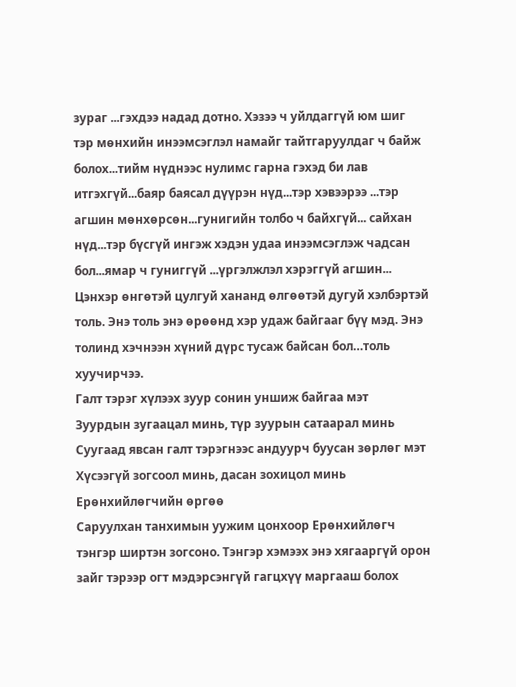зураг ...гэхдээ надад дотно. Хэзээ ч уйлдаггүй юм шиг тэр мөнхийн инээмсэглэл намайг тайтгаруулдаг ч байж болох...тийм нүднээс нулимс гарна гэхэд би лав итгэхгүй...баяр баясал дүүрэн нүд...тэр хэвээрээ ...тэр агшин мөнхөрсөн...гунигийн толбо ч байхгүй... сайхан нүд...тэр бүсгүй ингэж хэдэн удаа инээмсэглэж чадсан бол...ямар ч гуниггүй ...үргэлжлэл хэрэггүй агшин...
Цэнхэр өнгөтэй цулгуй хананд өлгөөтэй дугуй хэлбэртэй толь. Энэ толь энэ өрөөнд хэр удаж байгааг бүү мэд. Энэ толинд хэчнээн хүний дүрс тусаж байсан бол…толь хуучирчээ.
Галт тэрэг хүлээх зуур сонин уншиж байгаа мэт
Зуурдын зугаацал минь, түр зуурын сатаарал минь
Суугаад явсан галт тэрэгнээс андуурч буусан зөрлөг мэт
Хүсээгүй зогсоол минь, дасан зохицол минь
Ерөнхийлөгчийн өргөө
Саруулхан танхимын уужим цонхоор Ерөнхийлөгч тэнгэр ширтэн зогсоно. Тэнгэр хэмээх энэ хягааргүй орон зайг тэрээр огт мэдэрсэнгүй гагцхүү маргааш болох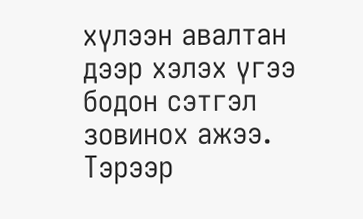хүлээн авалтан дээр хэлэх үгээ бодон сэтгэл зовинох ажээ. Тэрээр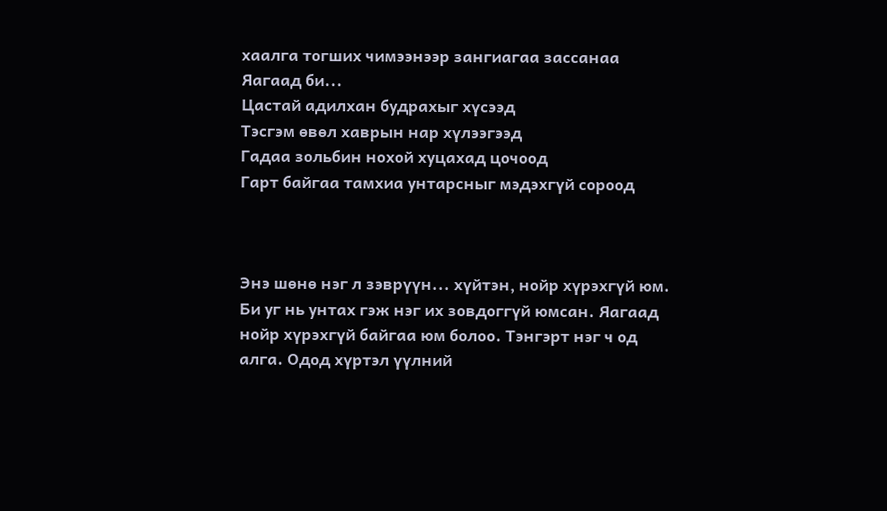хаалга тогших чимээнээр зангиагаа зассанаа
Яагаад би...
Цастай адилхан будрахыг хүсээд
Тэсгэм өвөл хаврын нар хүлээгээд
Гадаа зольбин нохой хуцахад цочоод
Гарт байгаа тамхиа унтарсныг мэдэхгүй сороод



Энэ шөнө нэг л зэврүүн... хүйтэн, нойр хүрэхгүй юм. Би уг нь унтах гэж нэг их зовдоггүй юмсан. Яагаад нойр хүрэхгүй байгаа юм болоо. Тэнгэрт нэг ч од алга. Одод хүртэл үүлний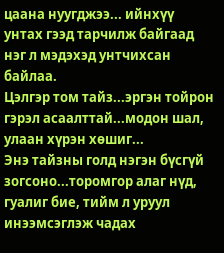цаана нуугджээ... ийнхүү унтах гээд тарчилж байгаад нэг л мэдэхэд унтчихсан байлаа.
Цэлгэр том тайз...эргэн тойрон гэрэл асаалттай...модон шал, улаан хүрэн хөшиг...
Энэ тайзны голд нэгэн бүсгүй зогсоно...торомгор алаг нүд, гуалиг бие, тийм л уруул инээмсэглэж чадах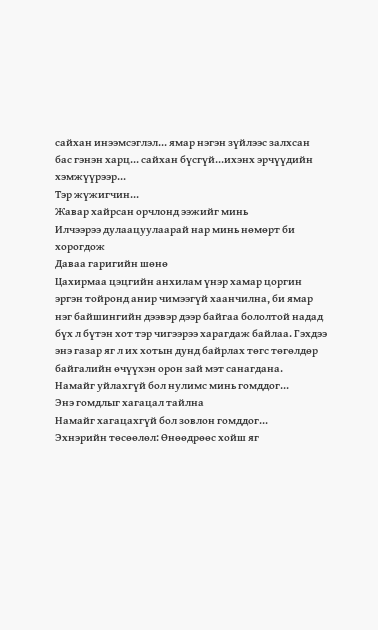сайхан инээмсэглэл... ямар нэгэн зүйлээс залхсан бас гэнэн харц... сайхан бүсгүй...ихэнх эрчүүдийн хэмжүүрээр...
Тэр жүжигчин...
Жавар хайрсан орчлонд ээжийг минь
Илчээрээ дулаацуулаарай нар минь нөмөрт би хорогдож
Даваа гаригийн шөнө
Цахирмаа цэцгийн анхилам үнэр хамар цоргин эргэн тойронд анир чимээгүй хаанчилна, би ямар нэг байшингийн дээвэр дээр байгаа бололтой надад бүх л бүтэн хот тэр чигээрээ харагдаж байлаа. Гэхдээ энэ газар яг л их хотын дунд байрлах төгс төгөлдөр байгалийн өчүүхэн орон зай мэт санагдана.
Намайг уйлахгүй бол нулимс минь гомддог...
Энэ гомдлыг хагацал тайлна
Намайг хагацахгүй бол зовлон гомддог...
Эхнэрийн төсөөлөл: Өнөөдрөөс хойш яг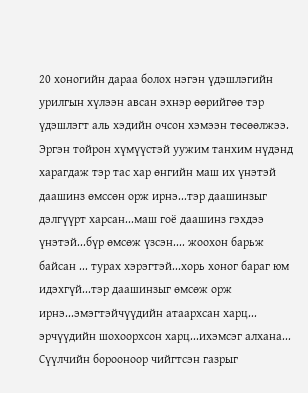20 хоногийн дараа болох нэгэн үдэшлэгийн урилгын хүлээн авсан эхнэр өөрийгөө тэр үдэшлэгт аль хэдийн очсон хэмээн төсөөлжээ. Эргэн тойрон хүмүүстэй уужим танхим нүдэнд харагдаж тэр тас хар өнгийн маш их үнэтэй даашинз өмссөн орж ирнэ...тэр даашинзыг дэлгүүрт харсан...маш гоё даашинз гэхдээ үнэтэй...бүр өмсөж үзсэн.... жоохон барьж байсан ... турах хэрэгтэй...хорь хоног бараг юм идэхгүй...тэр даашинзыг өмсөж орж ирнэ...эмэгтэйчүүдийн атаархсан харц... эрчүүдийн шохоорхсон харц...ихэмсэг алхана...
Сүүлчийн борооноор чийгтсэн газрыг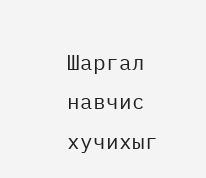Шаргал навчис хучихыг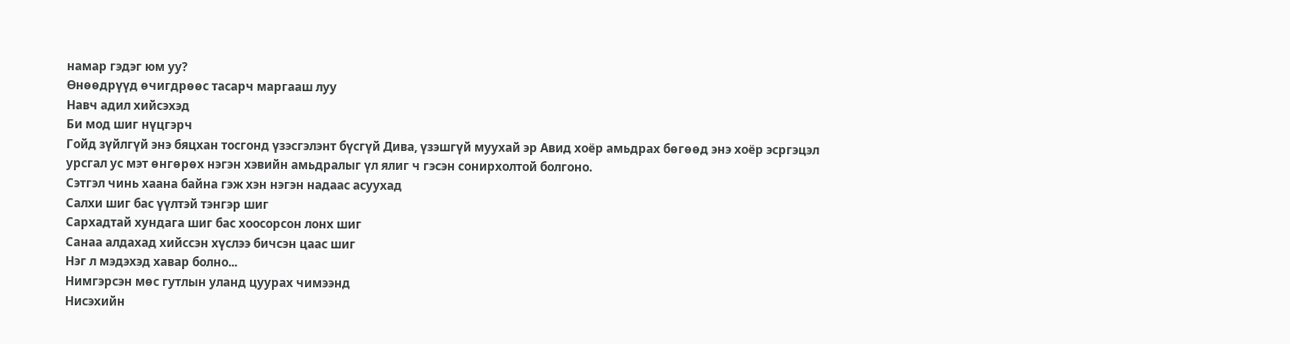намар гэдэг юм уу?
Өнөөдрүүд өчигдрөөс тасарч маргааш луу
Навч адил хийсэхэд
Би мод шиг нүцгэрч
Гойд зүйлгүй энэ бяцхан тосгонд үзэсгэлэнт бүсгүй Дива, үзэшгүй муухай эр Авид хоёр амьдрах бөгөөд энэ хоёр эсргэцэл урсгал ус мэт өнгөрөх нэгэн хэвийн амьдралыг үл ялиг ч гэсэн сонирхолтой болгоно.
Сэтгэл чинь хаана байна гэж хэн нэгэн надаас асуухад
Салхи шиг бас үүлтэй тэнгэр шиг
Сархадтай хундага шиг бас хоосорсон лонх шиг
Санаа алдахад хийссэн хүслээ бичсэн цаас шиг
Нэг л мэдэхэд хавар болно...
Нимгэрсэн мөс гутлын уланд цуурах чимээнд
Нисэхийн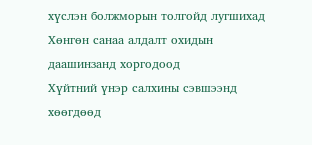хүслэн болжморын толгойд лугшихад
Хөнгөн санаа алдалт охидын даашинзанд хоргодоод
Хүйтний үнэр салхины сэвшээнд хөөгдөөд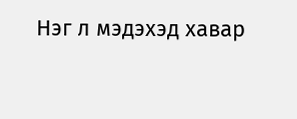Нэг л мэдэхэд хавар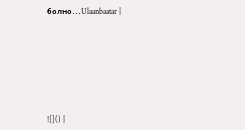болно...Ulaanbaatar |








![]() |